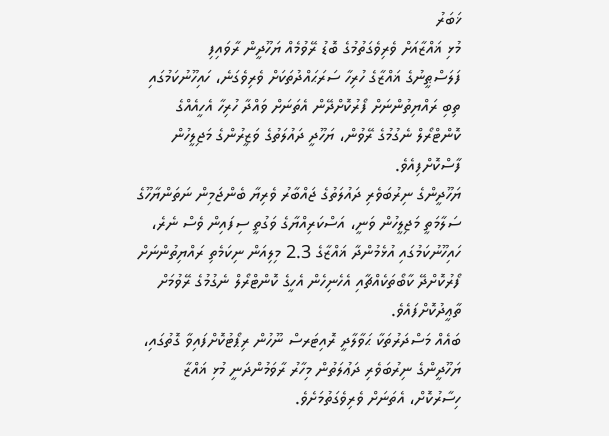ޚަބަރު
މުޅި ޣައްޒާއަށް ވެރިވެގަތުމުގެ ބޮޑު ރޭވުމެއް ޔަހޫދީން ރާވައިފި
ފަލަސްޠީނުގެ ޣައްޒާގެ ހުރިހާ ސަރަޙައްދުތަކަށް ވެރިވެގަނެ، ހައިހޫނުކަމުގައި ތިބި ރައްޔިތުންނަށް ފޯރުކޮށްދޭން އެތަނަށް ވައްދާ ހުރިހާ އެހީއެއްގެ ކޮންޓްރޯލް ނެގުމުގެ ރޭވުން، ޔަހޫދީ ދައުލަތުގެ ވަޒީރުންގެ މަޖިލީހުން ފާސްކޮށްފިއެވެ.
ޔަހޫދީންގެ ނިރުބަވެރި ދައުލަތުގެ ޖައްބާރު ވެރިޔާ ބެންޖަމިން ނަތަންޔާހޫގެ ސަލާމަތީ މަޖިލީހުން ވަނީ، އަސްކަރިއްޔާގެ ވަގުތީ ސިފައިން ވެސް ނެރެ، ހައިހޫނުކަމުގައި އުޅެމުންދާ ޣައްޒާގެ 2.3 މިލިއަން ނިކަމެތި ރައްޔިތުންނަށް ފޯރުކޮށްދޭ ކާބޯތަކެއްޗާއި އެހެނިހެން އެހީގެ ކޮންޓްރޯލް ނެގުމުގެ ރޭވުމަށް ތާޢީދުކޮށްފައެވެ.
ބައެއް މަސްދަރުތަކާ ޙަވާލާދީ ރޮއިޓަރސް ނޫހުން ރިޕޯޓުކޮށްފައިވާ ގޮތުގައި، ޔަހޫދީންގެ ނިރުބަވެރި ދަޢުލަތުން މިހާރު ރާވަމުންދަނީ މުޅި ޣައްޒާ ހިސާރުކޮށް، އެތަނަށް ވެރިވެގަތުމަށެވެ.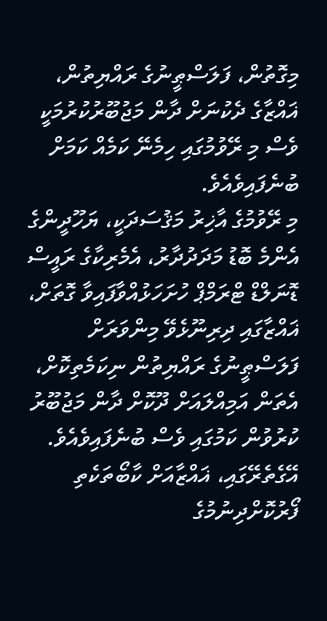މިގޮތުން، ފަލަސްޠީނުގެ ރައްޔިތުން، ޣައްޒާގެ ދެކުނަށް ދާން މަޖުބޫރުކުރުމަކީ ވެސް މި ރޭވުމުގައި ހިމެނޭ ކަމެއް ކަމަށް ބުނެފައިވެއެވެ.
މި ރޭވުމުގެ އާޚިރު މަޤުސަދަކީ، ޔަހޫދީންގެ އެންމެ ބޮޑު މަދަދުދާރު، އެމެރިކާގެ ރައީސް ޑޮނަލްޑް ޓްރަމްޕް ހުށަހަޅުއްވާފައިވާ ގޮތަށް، ޣައްޒާގައި ދިރިނޫޅެވޭ މިންވަރަށް ފަލަސްޠީނުގެ ރައްޔިތުން ނިކަމެތިކޮށް، އެތަން އަމިއްލައަށް ދޫކޮށް ދާން މަޖުބޫރު ކުރުވުން ކަމުގައި ވެސް ބުނެފައިވެއެވެ.
އޭގެތެރޭގައި، ޣައްޒާއަށް ކާބޯތަކެތި ފޯރުކޮށްދިނުމުގެ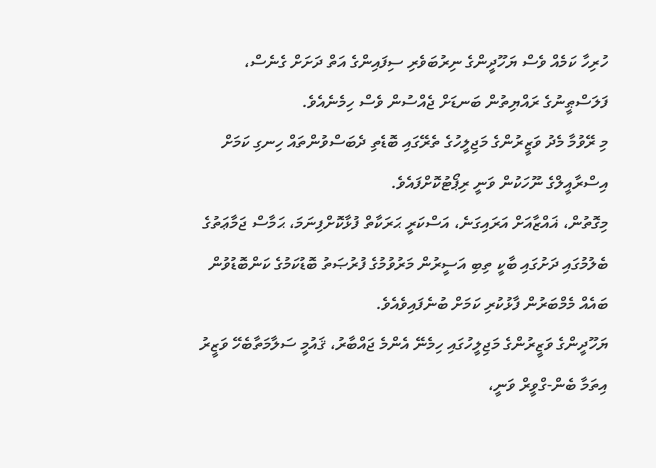ހުރިހާ ކަމެއް ވެސް ޔަހޫދީންގެ ނިރުބަވެރި ސިފައިންގެ އަތް ދަށަށް ގެނެސް، ފަލަސްޠީނުގެ ރައްޔިތުން ބަނޑަށް ޖެއްސުން ވެސް ހިމެނެއެވެ.
މި ރޭވުމާ މެދު ވަޒީރުންގެ މަޖިލީހުގެ ތެރޭގައި ބޮޑެތި ދެބަސްވުންތައް ހިނގި ކަމަށް އިސްރާއީލްގެ ނޫހަކުން ވަނީ ރިޕޯޓުކޮށްފައެވެ.
މިގޮތުން، ޣައްޒާއަށް އަރައިގަނެ، އަސްކަރީ ޙަރަކާތް ފުޅާކޮށްފިނަމަ، ޙަމާސް ޖަމާޢަތުގެ ބެލުމުގައި ދަށުގައި ބާކީ ތިބި އަސީރުން މަރުވުމުގެ ފުރުޞަތު ބޮޑުކަމުގެ ކަންބޮޑުވުން ބައެއް މެމްބަރުން ފާޅުކުރި ކަމަށް ބުނެފައިވެއެވެ.
ޔަހޫދީންގެ ވަޒީރުންގެ މަޖިލީހުގައި ހިމެނޭ އެންމެ ޖައްބާރު، ޤައުމީ ސަލާމަތާބެހޭ ވަޒީރު އިތަމާ ބެން-ގްވީރް ވަނީ،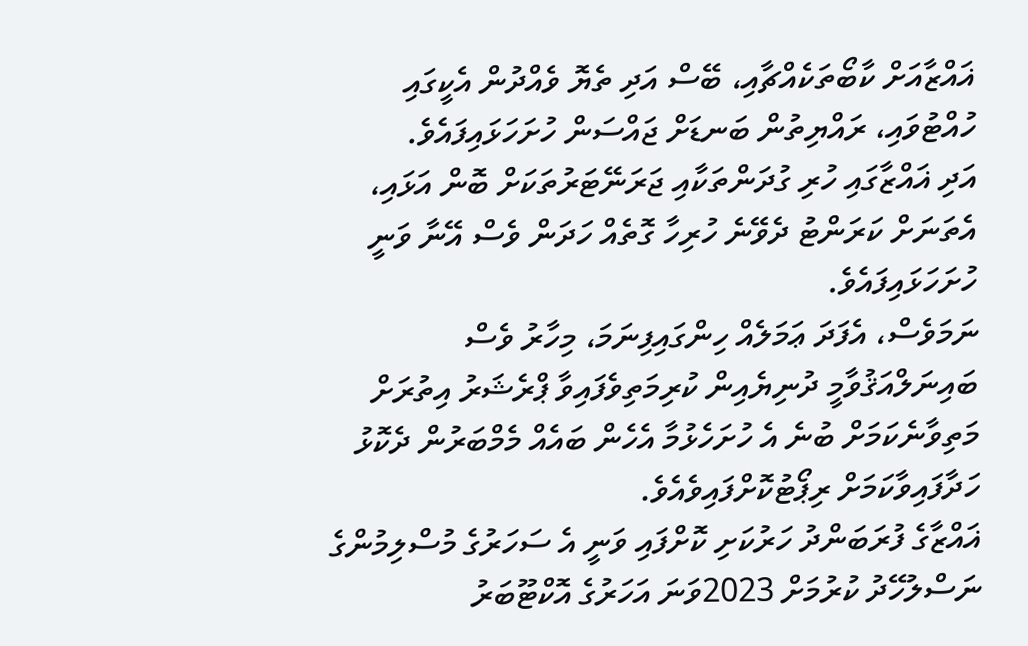ޣައްޒާއަށް ކާބޯތަކެއްޗާއި، ބޭސް އަދި ތެޔޮ ވެއްދުން އެކީގައި ހުއްޓުވައި، ރައްޔިތުން ބަނޑަށް ޖައްސަން ހުށަހަޅައިފައެވެ.
އަދި ޣައްޒާގައި ހުރި ގުދަންތަކާއި ޖަރަނޭޓަރުތަކަށް ބޮން އަޅައި، އެތަނަށް ކަރަންޓު ދެވޭނެ ހުރިހާ ގޮތެއް ހަދަން ވެސް އޭނާ ވަނީ ހުށަހަޅައިފައެވެ.
ނަމަވެސް، އެފަދަ ޢަމަލެއް ހިންގައިފިނަމަ، މިހާރު ވެސް ބައިނަލްއަޤުވާމީ ދުނިޔެއިން ކުރިމަތިވެފައިވާ ޕްރެޝަރު އިތުރަށް މަތިވާނެކަމަށް ބުނެ އެ ހުށަހެޅުމާ އެހެން ބައެއް މެމްބަރުން ދެކޮޅު ހަދާފައިވާކަމަށް ރިޕޯޓުކޮށްފައިވެއެވެ.
ޣައްޒާގެ ފުރަބަންދު ހަރުކަށި ކޮށްފައި ވަނީ އެ ސަހަރުގެ މުސްލިމުންގެ ނަސްލުހޭދު ކުރުމަށް 2023ވަނަ އަހަރުގެ އޮކްޓޫބަރު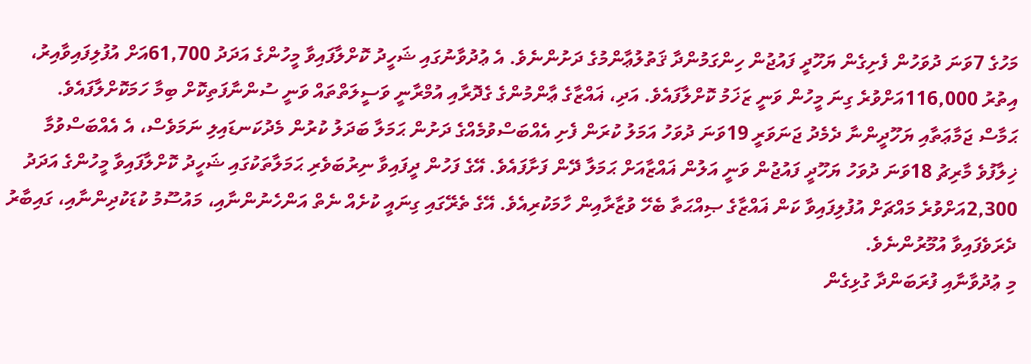މަހުގެ 7ވަނަ ދުވަހުން ފެށިގެން ޔަހޫދީ ފައުޖުން ހިންގަމުންދާ ޤަތުލުޢާންމުގެ ދަށުންނެވެ. އެ ޢުދުވާނުގައި ޝަހީދު ކޮށްލާފައިވާ މީހުންގެ އަދަދު 61,700އަށް އުފުލިފައިވާއިރު، އިތުރު 116,000އަށްވުރެ ގިނަ މީހުން ވަނީ ޒަޚަމު ކޮށްލާފައެވެ. އަދި، ޣައްޒާގެ ޢާންމުންގެ ގެދޮރާއި އުމްރާނީ ވަސީލަތްތައް ވަނީ ސުންނާފަތިކޮށް ބިމާ ހަމަކޮށްލާފައެވެ.
ޙަމާސް ޖަމާޢަތާއި ޔަހޫދީންނާ ދެމެދު ޖަނަވަރީ 19ވަނަ ދުވަހު އަމަލު ކުރަން ފެށި އެއްބަސްވުމެއްގެ ދަށުން ޙަމަލާ ބަދަލު ކުރުން މެދުކަނޑައިލި ނަމަވެސް، އެ އެއްބަސްވުމާ ޚިލާފުވެ މާރިޗު 18ވަނަ ދުވަހު ޔަހޫދީ ފައުޖުން ވަނީ އަލުން ޣައްޒާއަށް ޙަމަލާ ދޭން ފަށާފައެވެ. އޭގެ ފަހުން ދީފައިވާ ނިރުބަވެރި ޙަމަލާތަކުގައި ޝަހީދު ކޮށްލާފައިވާ މީހުންގެ އަދަދު 2,300އަށްވުރެ މައްޗަށް އުފުލިފައިވާ ކަން ޣައްޒާގެ ޞިއްޙަތާ ބެހޭ ވުޒާރާއިން ހާމަކުރިއެވެ. އޭގެ ތެރޭގައި ގިނައީ ކުށެއް ނެތް އަންހެނުންނާއި، މައުސޫމު ކުޑަކުދިންނާއި، ގައިބާރު ދެރަވެފައިވާ އުމޫރުންނެވެ.
މި ޢުދުވާނާއި ފުރަބަންދާ ގުޅިގެން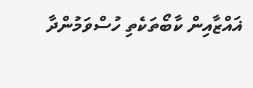ޣައްޒާއިން ކާބޯތަކެތި ހުސްވަމުންދާ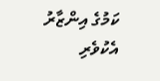ކަމުގެ އިންޒާރު އެކުވެރި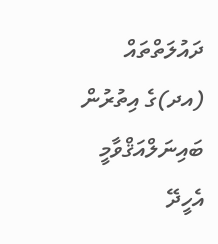ދައުލަތްތައް (އދ)ގެ އިތުރުން ބައިނަލްއަޤްވާމީ އެހީދޭ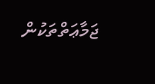ޖަމާޢަތްތަކުން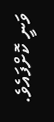ވަނީ ކޮށްފައެވެ.